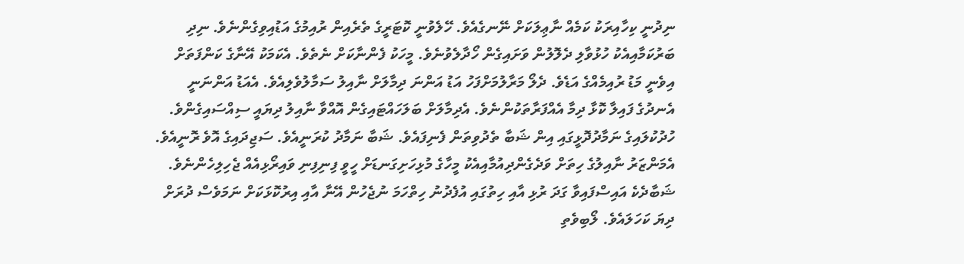ނިދުނީ ކިހާއިރަކު ކަމެއް ނާޢިލަކަށް ނޭނގެއެވެ. ހޭލެވުނީ ކޮޓަރީގެ ތެރެއިން ރުއިމުގެ އަޑުއިވިގެންނެވެ. ނިދި ބަރުކަމާއިއެކު ހުޅުވާލި ދެލޮލުން ވަށައިގެން ހޯދާލެވުނެވެ. މީހަކު ފެންނާކަށް ނެތެވެ. އެކަމަކު އޭނާގެ ކަންފަތަށް އިވެނީ މަޑު ރުއިމެއްގެ އަޑެވެ. ދެލޯ މަރާލުމަށްފަހު އަޑު އަންނަ ދިމާލަށް ނާއިލު ސަމާލުވެލިއެވެ. އެއަޑު އަންނަނީ އެނދުގެ ފައިލާ ކޮޅާ ދިމާ އެއްފަރާތަކުންނެވެ. އެދިމާލަށް ބަލަހައްޓައިގެން އޮއްވާ ނާއިލު ދިޔައީ ސިއްސައިގެންވެ. ހުދުކުލައިގެ ނަމާދުދޮޅީގައި އިން ޝަބާ ތެދުވިތަން ފެނިފައެވެ. ޝަބާ ނަމާދު ކުރަނީއެވެ. ސަޖިދައިގެ އޮވެ ރޮނީއެވެ. އެމަންޒަރު ނާއިލުގެ ހިތަށް ވަދެގެންދިއުމާއިއެކު މީހާގެ މުޅިހަށިގަނޑަށް ހީވީ ފިނިފިނި ވައިރޯޅިއެއް ޖެހިލިހެންނެވެ. ޝަބާދެކެ އައިސްފައިވާ ގަދަ ރުޅި އާއި ހިތުގައި އުފެދުނު ހިތްހަމަ ނުޖެހުން އޭނާ އާއި އިރުކޮޅަކަށް ނަމަވެސް ދުރަށް ދިޔަ ކަހަލައެވެ. ލޯބިވެތި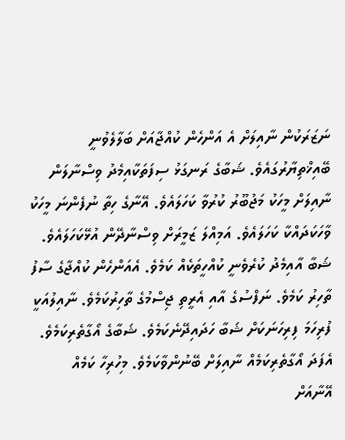ނަޒަރަކުން ނާއިލަށް އެ އަންހެން ކުއްޖާއަށް ބަލާލެވުނީ ބޭއިޚްތިޔާރުގައެވެ. ޝަބާގެ ރަނގަޅު ސިފަތަކާއިމެދު ވިސްނާލަން ނާއިލަށް މީހަކު މަޖުބޫރު ކުރުވާ ކަހަލައެވެ. އޭނާގެ ހިތާ ނުފެންނަ މީހަކު ވާހަކަދައްކާ ކަހަލައެވެ. އަމިއްލަ ޒަމީރަށް ވިސްނާދޭން އުޅޭކަހަލައެވެ. ޝަބާ އާއިމެދު ކުރެވެނީ ކުއްހީތަކެއް ކަމެވެ. އެއަންހެން ކުއްޖާގެ ސާފު ތާހިރު ކަމެވެ. ނަފްސުގެ އާއި އެރީތި ޖިސްމުގެ ތާހިރުކަމެވެ. ނާއިލުއަކީ ފުރިހަމަ ފިރިހަނަކަށް ޝަބާ ހަދައިދޭނެކަމެވެ. ޝަބާގެ އޯގާތެރިކަމެވެ. އެފަދަ އޯގާތެރިކަމެއް ނާއިލަށް ބޭނުންވާކަމެވެ. މިހުރިހާ ކަމެއް އޭނާއަށް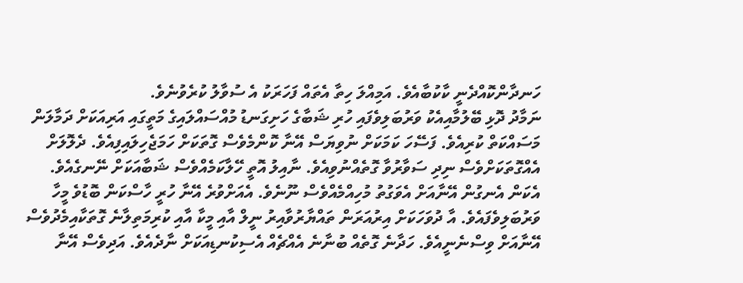ހަނދާންކޮއްދެނީ ކާކުބާއެވެ. އަމިއްލަ ހިތާ އެތައް ފަހަރަކު އެ ސުވާލު ކުރެވުނެވެ.
ނަމާދު ދޮޅި ބޭލުމާއިއެކު ވަރުބަލިވެފައި ހުރި ޝަބާގެ ހަށިގަނޑު މުއްސައްލައިގެ މަތީގައި އަރިއަކަށް ދަމާލަން މަސައްކަތް ކުރިއެވެ. ފަސޭހަ ކަމަކަށް ނުވިޔަސް އޭނާ ކޮންމެވެސް ގޮތަކަށް ހަމަޖެހިލައިފިއެވެ. ދެލޮލަށް އެއްގޮތަކަށްވެސް ނިދި ސަވާރުވާ ގޮތެއްނުވިއެވެ. ނާއިލު އޮތީ ހޭލާކަމެއްވެސް ޝަބާއަކަށް ނޭނގެއެވެ. އެކަން އެނގުން އޭނާއަށް އެވަގުތު މުހިއްމެއްވެސް ނޫނެވެ. އެއަށްވުރެ އޭނާ ހުރީ ހާސްކަން ބޮޑުވެ މީހާ ވަރުބަލިވެފައެވެ. އާ ދުވަހަކަށް އިރުއަރަން ތައްޔާރުވާއިރު ނީލް އާއި މީކާ އާއި ކުރިމަތިލާނެ ގޮތަކާއިމެދުވެސް އޭނާއަށް ވިސްނެނީއެވެ. ހަދާނެ ގޮތެއް ބުނާނެ އެއްޗެއް އެސިކުނޑިއަކަށް ނާދެއެވެ. އަދިވެސް އޭނާ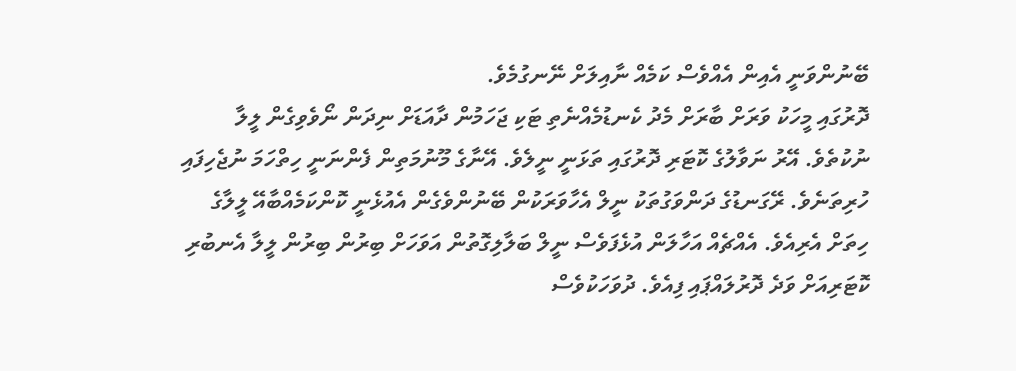ބޭނުންވަނީ އެއިން އެއްވެސް ކަމެއް ނާއިލަށް ނޭނގުމެވެ.
ދޮރުގައި މީހަކު ވަރަށް ބާރަށް މެދު ކެނޑުމެއްނެތި ޓަކި ޖަހަމުން ދާއަޑަށް ނިދަން ނޯވެވިގެން ލީލާ ނުކުތެވެ. އޭރު ނަވާލުގެ ކޮޓަރި ދޮރުގައި ތަޅަނީ ނީލެވެ. އޭނާގެ މޫނުމަތިން ފެންނަނީ ހިތްހަމަ ނުޖެހިފައި ހުރިތަނެވެ. ރޭގަނޑުގެ ދަންވަގުތަކު ނީލް އެހާވަރަކުން ބޭނުންވެގެން އެއުޅެނީ ކޮންކަމެއްބާއޭ ލީލާގެ ހިތަށް އެރިއެވެ. އެއްޗެއް އަހާލަން އުޅެފަވެސް ނީލް ބަލާލިގޮތުން އަވަހަށް ބިރުން ބިރުން ލީލާ އެނބުރި ކޮޓަރިއަށް ވަދެ ދޮރުލައްޕައި ފިއެވެ. ދުވަހަކުވެސް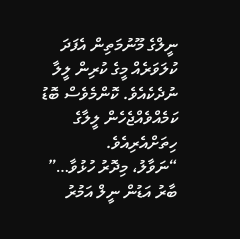ނީލްގެ މޫނުމަތިން އެފަދަ ކުލަވަރެއް މީގެ ކުރިން ލީލާ ނުދެކެއެވެ. ކޮންމެވެސް ބޮޑު ކަމެއްވެއްޖެހެން ލީލާގެ ހިތަށްއެރިއެވެ.
“ނަވާލު، މިދޮރު ހުޅުވާ…” ބާރު އަޑުން ނީލް އަމުރު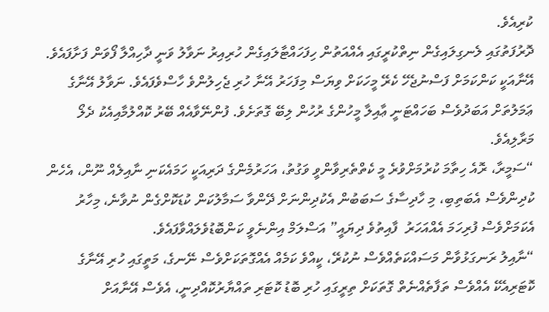ކުރިއެވެ.
ދޮރުފަތުގައި ލެނގިލައިގެން ނިތްކުރީގައި އެއްއަތުން ހިފަހައްޓާލައިގެން ހުރިއިރު ނަވާލު ވަނީ ދާހިއްލާ ފޯވަން ފަށާފައެވެ. އޭނާއަކީ ކަންކަމަށް ފަސްނުޖެހޭ ކެރޭ މީހަކަށް ވިޔަސް މިފަހަރު އޭނާ ހުރި ޖެހިލުންވެ ހާސްވެފައެވެ. ނަވާލު އޭނާގެ ޢަމަލުތަށް އަބަދުވެސް ބަހައްޓަނީ ޢާއިލާ މީހުންގެ ރުހުން ލިބޭ ގޮތަށެވެ. ފުންނޭވާއެއް ބޭރު ކޮއްލުމާއިއެކު ދެލޯ މަރާލިއެވެ.
“ސަމީރާ، ރޮއެ ހިތާމަ ކުރުމަށްވުރެ މީ ކެތްތެރިވާންވީ ވަގުތު، އަހަރުމެންގެ ދަރިއަކީ ހަމައެކަނި ނާއިލެއް ނޫން، އެހެން ކުދިންވެސް އެބަތިބި، މި ހާދިސާގެ ސަބަބުން އެކުދިންނަށް ދޭންވާ ސަމާލުކަން ކުޑަކޮށްގެން ނުވާނެ، މިހާރު އެކަމަށްވެސް ފުރިހަމަ އެއްއަހަރު  ފާއިތުވެ ދިޔައީ” އަސްލަމް އިންނެވީ ކަންބޮޑުވެލައްވާފައެވެ.
“ނާއިލު ރަނގަޅުވާން މަސައްކަތެއްވެސް ނުކުރޭ، ކީއްވެ ކަމެއް އެއްގޮތަކަށްވެސް ނޭނގެ، މަތީގައި ހުރި އޭނާގެ ކޮޓަރިއެކޭ އެއްވެސް ތަފާތެއްނެތް ގޮތަކަށް ތިރީގައި ހުރި ބޮޑު ކޮޓަރި ތައްޔާރުކޮއްދިނީ، އެވެސް އޭނާއަށް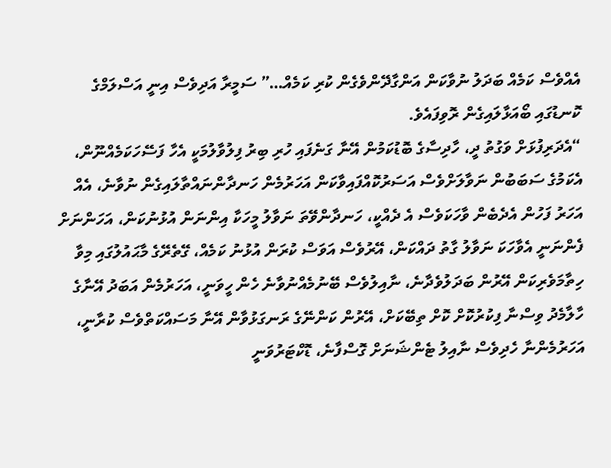އެއްވެސް ކަމެއް ބަދަލު ނުވާކަން އަންގާދޭންވެގެން ކުރި ކަމެއް…” ސަމީރާ އަދިވެސް އިނީ އަސްލަމްގެ ކޮނޑުގައި ބޯއަޅާލައިގެން ރޮވިފައެވެ.
“އެދަރިފުޅަށް ވަގުތު ދީ، ހާދިސާގެ ބޮޑުކަމުން އޭނާ ގަނެފައި ހުރި ބިރު ފިލުވާލުމަކީ އެހާ ފަސޭހަކަމެއްނޫން، އެކަމުގެ ސަބަބުން ނަވާލަށްވެސް އަސަރުކޮއްފައިވާކަން އަހަރުމެން ހަނދާންނައްތާލައިގެން ނުވާނެ، އެއް އަހަރު ފަހުން އެދެބެން ވާހަކަވެސް އެ ދެއްކީ، ހަނދާންވޭތަ ނަވާލު މީހަކާ އިންނަން އުޅުނުކަން، އަހަންނަށް ފެންނަނީ އެވާހަކަ ނަވާލު ގާތު ދައްކަން، އޭރުވެސް އަވަސް ކުރަން އުޅުނު ކަމެއް، ގޭތެރޭގެ މާޙައުލުގައި މިވާ ހިތާމަވެރިކަން އޭރުން ބަދަލުވެދާނެ، ނާއިލުވެސް ބޭނުމެއްނުވާނެ ހެން ހީވަނީ، އަހަރުމެން އަބަދު އޭނާގެ ހާލާމެދު ވިސްނާ ފިކުރުކޮށް ކޮށް ތިބޭކަށް، އޭރުން ކަންނޭގެ ރަނގަޅުވާން އޭނާ މަސައްކަތްވެސް ކުރާނީ، އަހަރުމެންނާ ހެދިވެސް ނާއިލު ޓެންޝަނަށް ގޮސްފާނެ، ޑޮކްޓަރުވަނީ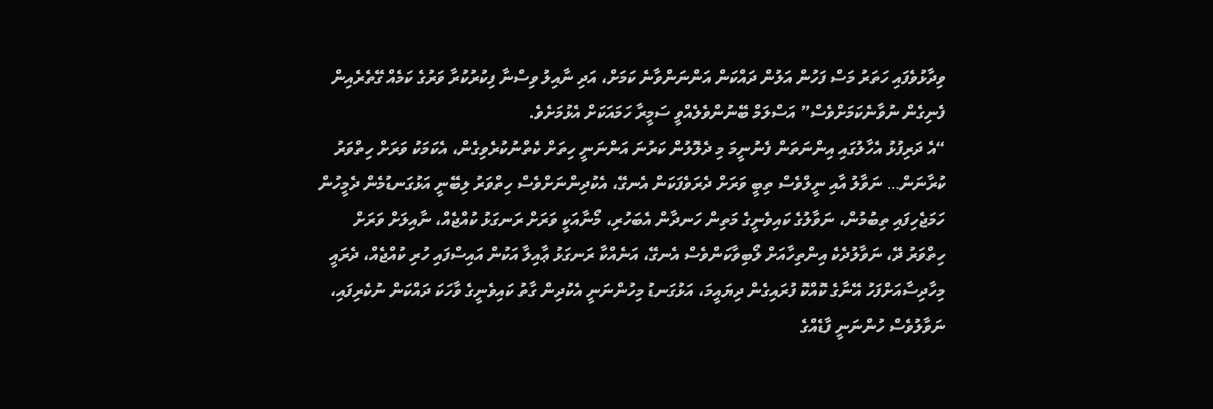ވިދާޅުވެފައި ހަތަރު މަސް ފަހުން އަލުން ދައްކަން އަންނަންވާނެ ކަމަށް، އަދި ނާއިލު ވިސްނާ ފިކުރުކުރާ ވަރުގެ ކަމެއް ގޭތެރެއިން ފެނިގެން ނުވާނެކަމަށްވެސް” އަސްލަމް ބޭނުންވެލެއްވީ ސަމީރާ ހަމައަކަށް އެޅުމަށެވެ.
“އެ ދަރިފުޅު އެހާލުގައި އިންނަތަން ފެނުނީމަ މި ދެލޮލުން ކަރުނަ އަންނަނީ ހިތަށް ކެތްނުކުރެވިގެން، އެކަމަކު ވަރަށް ހިތްވަރު ކުރާނަން… ނަވާލު އާއި ނީލްވެސް ތިބީ ވަރަށް ދެރަވެފަކަން އެނގޭ، އެކުދިންނަށްވެސް ހިތްވަރު ލިބޭނީ އަޅުގަނޑުމެން ދެމީހުން ހަމަޖެހިފައި ތިބުމުން، ނަވާލުގެ ކައިވެނީގެ މަތިން ހަނދާން އެބަހުރި، މޯނާއަކީ ވަރަށް ރަނގަޅު ކުއްޖެއް، ނާއިލަށް ވަރަށް ހިތްވަރު ދޭ، ނަވާލުދެކެ އިންތިހާއަށް ލޯބިވާކަންވެސް އެނގޭ، އަނެއްކާ ރަނގަޅު ޢާއިލާ އަކުން އައިސްފައި ހުރި ކުއްޖެއް، ދެރައީ މިހާދިސާއަށްފަހު އޭނާގެ ކޮއްކޮ ފުރައިގެން ދިޔައީމަ، އަޅުގަނޑު މިހުންނަނީ އެކުދިން ގާތު ކައިވެނީގެ ވާހަކަ ދައްކަން ނުކެރިފައި، ނަވާލުވެސް ހުންނަނީ ފާޑެއްގެ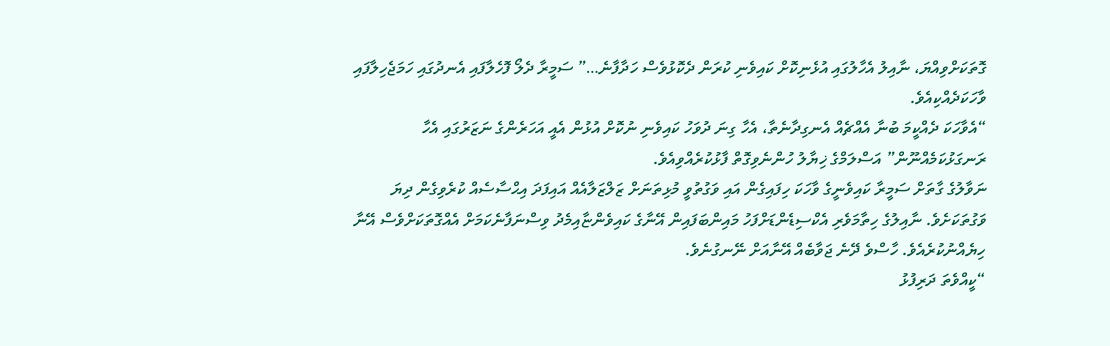ގޮތަކަށްވިއްޔަ، ނާއިލު އެހާލުގައި އުޅެނިކޮށް ކައިވެނި ކުރަން ދެކޮޅުވެސް ހަދާފާނެ…” ސަމީރާ ދެލޯ ފޮހެލާފައި އެނދުގައި ހަމަޖެހިލާފައި ވާހަކަދެއްކިއެވެ.
“އެވާހަކަ ދެއްކީމަ ބުނާ އެއްޗެއް އެނގިދާނެތާ، އެހާ ގިނަ ދުވަހު ކައިވެނި ނުކޮށް އުޅުން އެއީ އަހަރެންގެ ނަޒަރުގައި އެހާ ރަނގަޅުކަމެއްނޫން” އަސްލަމްގެ ޚިޔާލު ހުންނެވިގޮތް ފާޅުކުރެއްވިއެވެ.
ނަވާލުގެ ގާތަށް ސަމީރާ ކައިވެނީގެ ވާހަކަ ހިފައިގެން އައި ވަގުތުވީ މުޅިތަނަށް ޒަލްޒަލާއެއް އައިފަދަ އިޙްސާސެއް ކުރެވިގެން ދިޔަ ވަގުތަކަށެވެ. ނާއިލުގެ ހިތާމަވެރި އެކްސިޑެންޑަށްފަހު މައިންބަފައިން އޭނާގެ ކައިވެންޏާއިމެދު ވިސްނަފާނެކަމަށް އެއްގޮތަކަށްވެސް އޭނާ ހިޔެއްނުކުރެއެވެ. ހާސްވެ ދޭނެ ޖަވާބެއް އޭނާއަށް ނޭނގުނެވެ.
“ކީއްވެތަ ދަރިފުޅު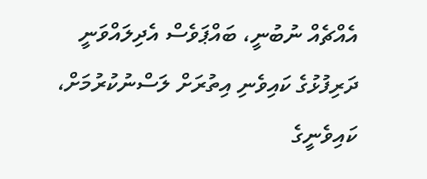އެއްޗެއް ނުބުނީ، ބައްޕަވެސް އެދިލައްވަނީ ދަރިފުޅުގެ ކައިވެނި އިތުރަށް ލަސްނުކުރުމަށް، ކައިވެނީގެ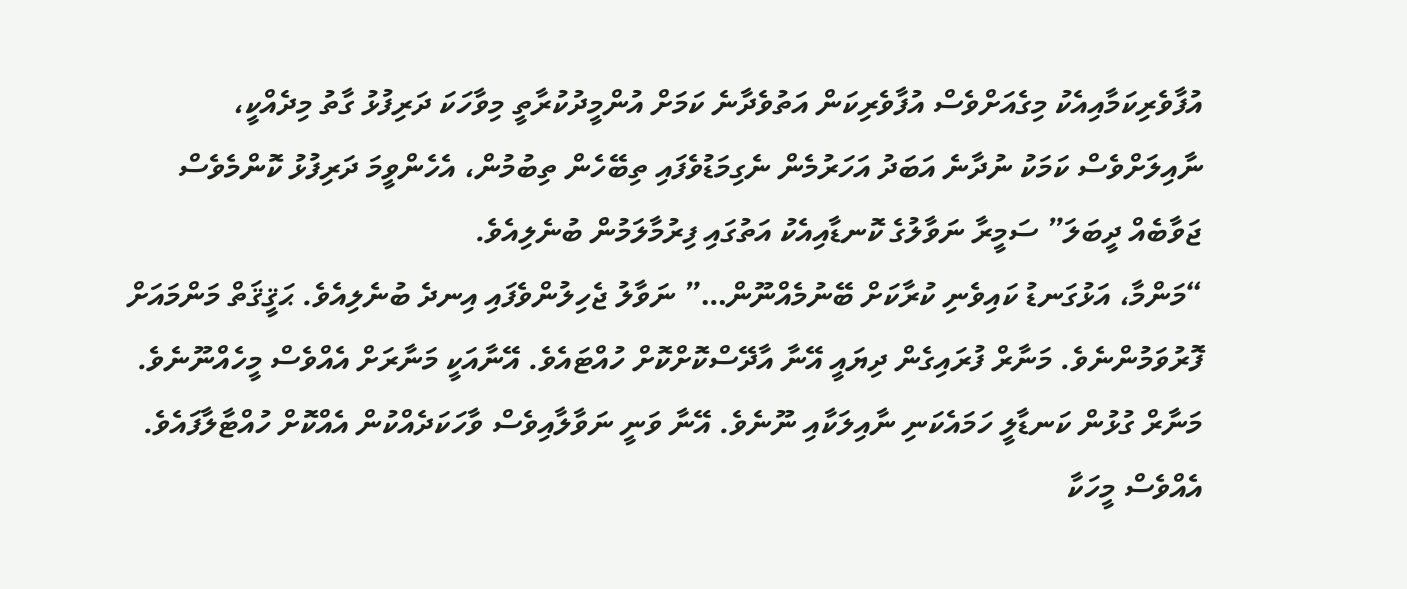އުފާވެރިކަމާއިއެކު މިގެއަށްވެސް އުފާވެރިކަން އަތުވެދާނެ ކަމަށް އުންމީދުކުރާތީ މިވާހަކަ ދަރިފުޅު ގާތު މިދެއްކީ، ނާއިލަށްވެސް ކަމަކު ނުދާނެ އަބަދު އަހަރުމެން ނެގިމަޑުވެފައި ތިބޭހެން ތިބުމުން، އެހެންވީމަ ދަރިފުޅު ކޮންމެވެސް ޖަވާބެއް ދީބަލަ” ސަމީރާ ނަވާލުގެ ކޮނޑާއިއެކު އަތުގައި ފިރުމާލަމުން ބުނެލިއެވެ.
“މަންމާ، އަޅުގަނޑު ކައިވެނި ކުރާކަށް ބޭނުމެއްނޫން…” ނަވާލު ޖެހިލުންވެފައި އިނދެ ބުނެލިއެވެ. ޙަޤީޤަތް މަންމައަށް ފޮރުވަމުންނެވެ. މަނާރް ފުރައިގެން ދިޔައީ އޭނާ އާދޭސްކޮށްކޮށް ހުއްޓައެވެ. އޭނާއަކީ މަނާރަށް އެއްވެސް މީހެއްނޫނެވެ. މަނާރް ގުޅުން ކަނޑާލީ ހަމައެކަނި ނާއިލަކާއި ނޫނެވެ. އޭނާ ވަނީ ނަވާލާއިވެސް ވާހަކަދެއްކުން އެއްކޮށް ހުއްޓާލާފައެވެ. އެއްވެސް މީހަކާ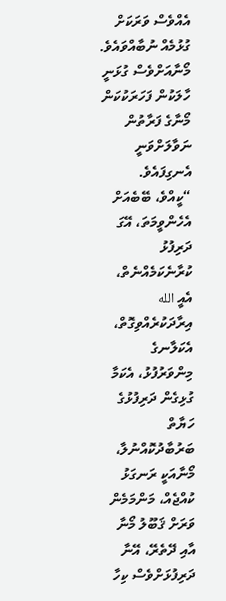އެއްވެސް ވަރަކަށް ގުޅުމެއް ނުބާއްވައެވެ. މޯނާއަށްވެސް ގުޅަނީ ހާލަކުން ފަހަރަކުކަން މޯނާގެ ފަރާތުން ނަވާލަށްވަނީ އެނގިފައެވެ.
“ކީއްވެ، ބޭބެއަށް އެހެންވީމަތަ، އޭގަ ދަރިފުޅު ކުރާނެކަމެއްނެތް، އެއީ الله އިރާދަކުރެއްވިގޮތް، އެކަލާނގެ މިންވަރުފުޅު، އެކަމާ ގުޅިގެން ދަރިފުޅުގެ ހަޔާތް ބަރުބާދުކޮއްނުލާ، މޯނާއަކީ ރަނގަޅު ކުއްޖެއް، މަންމަމެން ވަރަށް ޤަބޫލު މޯނާ އާއި ދޭތެރޭ، އޭނާ ދަރިފުޅަށްވެސް ކިހާ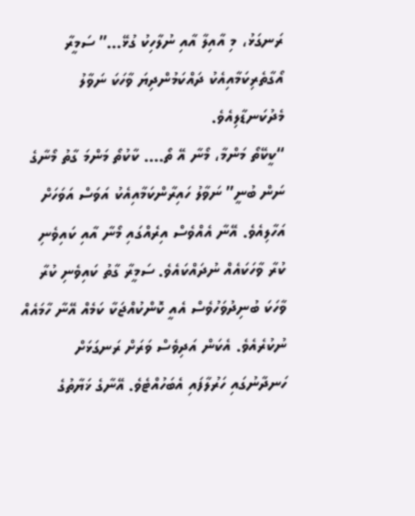ރަނގަޅު، މި އާއިލާ އާއި ނުލާހިކު ގުޅޭ…” ސަމީރާ އޯގާތެރިކަމާއިއެކު ދައްކަމުންދިޔަ ވާހަކަ ނަވާލު މެދުކަނޑާލިއެވެ.
“ކީކޭތޯ މަންމާ، މޯނާ އޭ ތޯ…. ކާކުތޯ މަންމަ ގާތު މޯނާގެ ނަން ބުނީ” ނަވާލު ހައިރާންކަމާއިއެކު އަވަސް އަވަހަށް އަހާލިއެވެ. އޭނާ އެއްވެސް އިރެއްގައި މޯނާ އާއި ކައިވެނި ކުރާ ވާހަކައެއް ނުދައްކައެވެ. ސަމީރާ ގާތު ކައިވެނި ކުރާ ވާހަކަ ބުނިދުވަހުވެސް އެއީ ކޮންކުއްޖަކާ ކަމެއް އޭނާ ހާމައެއް ނުކުރެއެވެ. އެކަން އަދިވެސް ވަރަށް ރަނގަޅަށް ހަނދާނުގައި ހަރުލާފައި އެބަހުއްޓެވެ. އޭނާގެ ޚަޔާތުގެ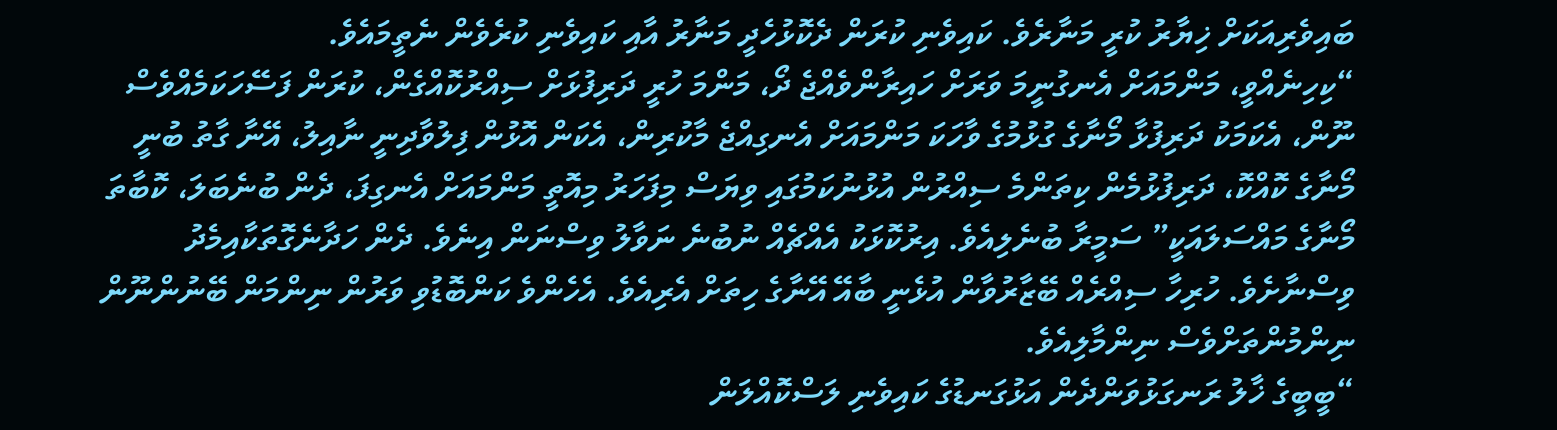ބައިވެރިއަކަށް ޚިޔާރު ކުރީ މަނާރެވެ. ކައިވެނި ކުރަން ދެކޮޅުހެދީ މަނާރު އާއި ކައިވެނި ކުރެވެން ނެތީމައެވެ.
“ކިހިނެއްވީ، މަންމައަށް އެނގުނީމަ ވަރަށް ހައިރާންވެއްޖެ ދޯ، މަންމަ ހުރީ ދަރިފުޅަށް ސިއްރުކޮއްގެން، ކުރަން ފަސޭހަކަމެއްވެސް ނޫން، އެކަމަކު ދަރިފުޅާ މޯނާގެ ގުޅުމުގެ ވާހަކަ މަންމައަށް އެނގިއްޖެ މާކުރިން، އެކަން އޮޅުން ފިލުވާދިނީ ނާއިލު، އޭނާ ގާތު ބުނީ މޯނާގެ ކޮއްކޮ، ދަރިފުޅުމެން ކިތަންމެ ސިއްރުން އުޅުނުކަމުގައި ވިޔަސް މިފަހަރު މިއޮތީ މަންމައަށް އެނގިފަ، ދެން ބުނެބަލަ، ކޮބާތަ މޯނާގެ މައްސަލައަކީ” ސަމީރާ ބުނެލިއެވެ. އިރުކޮޅަކު އެއްޗެއް ނުބުނެ ނަވާލު ވިސްނަން އިނެވެ. ދެން ހަދާނެގޮތަކާއިމެދު ވިސްނާށެވެ. ހުރިހާ ސިއްރެއް ބޭޒާރުވާން އުޅެނީ ބާއޭ އޭނާގެ ހިތަށް އެރިއެވެ. އެހެންވެ ކަންބޮޑުވި ވަރުން ނިންމަން ބޭނުންނޫން ނިންމުންތަށްވެސް ނިންމާލިއެވެ.
“ބީބީގެ ޚާލު ރަނގަޅުވަންދެން އަޅުގަނޑުގެ ކައިވެނި ލަސްކޮއްލަން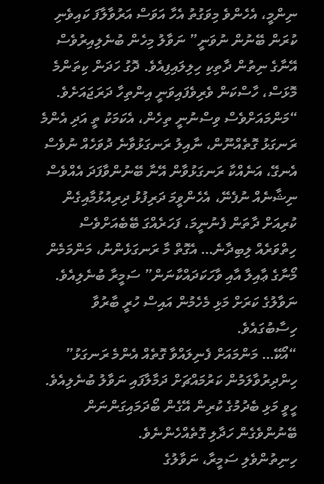ނިންމީ، އެހެންވެ މިވަގުތު އެހާ އަވަސް އަރުވާލާފަ ކައިވެނި ކުރަން ބޭނުން ނުވަނީ” ނަވާލު މިހެން ބުނެލިއިރުވެސް އޭނާގެ ނިތުން ދާތިކި ހިލިލައިފިއެވެ. ދޮގު ހަދަން ކިތަންމެ މޮޅަސް، ހާސްކަން ވެރިވެފައިވަނީ އިންތިހާ ދަރަޖައަށެވެ.
“މަންމައަށްވެސް ވިސްނުނީ ތިހެން، އެކަމަކު ތީ އަދި އެންމެ ރަނގަޅު ގޮތެއްނޫން، ނާއިލު ރަނގަޅުވާނެ ދުވަހެއް ނުވެސް އެނގޭ، އަނެއްކާ ރަނގަޅުވާން އޭނާ ބޭނުންވާފަދަ އެއްވެސް ނިޝާނެއް ނުފެނޭ، އެހެންވީމަ ދަރިފުޅު ދިރިއުޅުމާއިގެން ކުރިއަށް ދާތަން ފެނުނީމަ، ފަހަރެއްގަ ބޭބެއަށްވެސް ހިތްވަރެއް ލިބިދާނެ… އެގޮތް މާ ރަނގަޅެންނު، މަންމަމެން މޯނާގެ ޢާއިލާ އާއި ވާހަކަދައްކާނަން” ސަމީރާ ބުނެލިއެވެ. ނަވާލުގެ ކަރަށް މަޅި މެހެމުން އައިސް ހުރީ ބާރުވާ ހިސާބުގައެވެ.
“އޯކޭ… މަންމައަށް ފެނިލައްވާ ގޮތެއް އެންމެ ރަނގަޅު” ހިންދިރުވާލަމުން ކަރުމައްޗަށް ދަމާލާފައި ނަވާލު ބުނެލިއެވެ. ހީވީ މަޅި ބެދުމުގެ ކުރިން އޭގެން ބޯދަމައިގަންނަން ބޭނުންވެގެން ހަދާލި ގޮތެއްހެންނެވެ.
ހިނިތުންވެލި ސަމީރާ، ނަވާލުގެ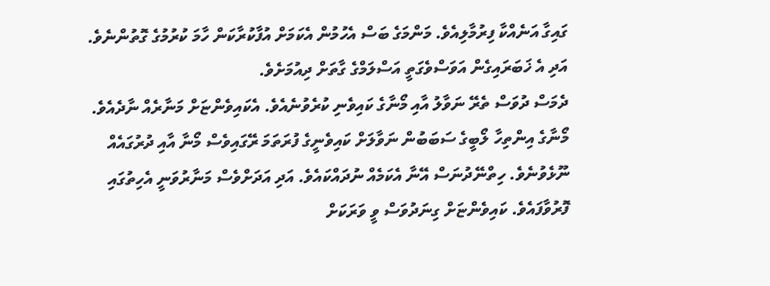ގައިގާ އަނެއްކާ ފިރުމާލިއެވެ. މަންމަގެ ބަސް އެހުމުން އެކަމަށް އުފާކުރާކަން ހާމަ ކުރުމުގެ ގޮތުންނެވެ. އަދި އެ ޚަބަރައިގެން އަވަސްވެގަތީ އަސްލަމްގެ ގާތަށް ދިއުމަށެވެ.
ދެމަސް ދުވަސް ތެރޭ ނަވާލު އާއި މޯނާގެ ކައިވެނި ކުރެވުނެއެވެ. އެކައިވެންޏަށް މަނާރެއް ނާދެއެވެ. މޯނާގެ އިންތިހާ ލޯބީގެ ސަބަބުން ނަވާލަށް ކައިވެނީގެ ފުރަތަމަ ރޭގައިވެސް މޯނާ އާއި ދުރުގައެއް ނޫޅެވުނެވެ. ހިތްނޭދުނަސް އޭނާ އެކަމެއް ނުދައްކައެވެ. އަދި އަދަށްވެސް މަނާރުވަނީ އެހިތުގައި ފޮރުވާފައެވެ. ކައިވެންޏަށް ގިނަދުވަސް ވީ ވަރަކަށް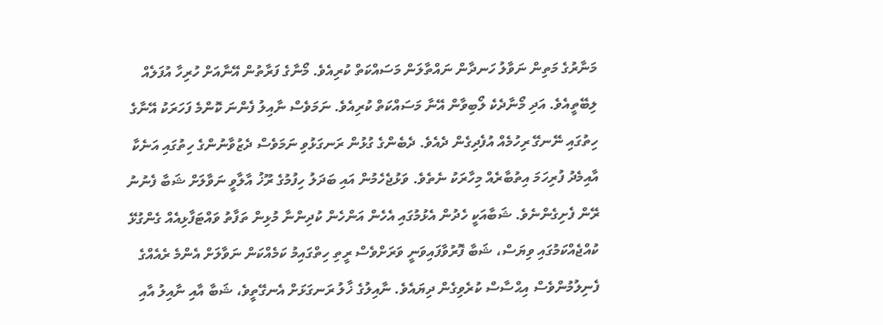މަނާރުގެ މަތިން ނަވާލު ހަނދާން ނައްތާލަން މަސައްކަތް ކުރިއެވެ. މޯނާގެ ފަރާތުން އޭނާއަށް ހުރިހާ އުފަލެއް ލިބޭތީއެވެ. އަދި މޯނާދެކެ ލޯބިވާން އޭނާ މަސައްކަތް ކުރިއެވެ. ނަމަވެސް ނާއިލު ފެންނަ ކޮންމެ ފަހަރަކު އޭނާގެ ހިތުގައި ނޭނގޭ ރިހުމެއް އުފެދިގެން ދެއެވެ. ދެބެންގެ ގުޅުން ރަނގަޅުވި ނަމަވެސް ދެޒުވާނުންގެ ހިތުގައި އަނެކާ އާއިމެދު ފުރިހަމަ އިތުބާރެއް މިހާރަކު ނެތެވެ. ވަޅުޖެހެމުން އައި ބަދަލު ހިފުމުގެ ރޫޚު އާލާވީ ނަވާލަށް ޝަބާ ފެނުނު ރޭން ފެށިގެންނެވެ. ޝަބާއަކީ ހެދުން އެޅުމުގައި އެހެން އަންހެން ކުދިންނާ މުޅިން ތަފާތު ވައްޓަފާޅިއެއް ގެންގުޅޭ ކުއްޖެއްކަމުގައި ވިޔަސް، ޝަބާ ފޮރުވާފައިވަނީ ވަރަށްވެސް ރީތި ހިތްގައިމު ކަމެއްކަން ނަވާލަށް އެންމެ ރެއެއްގެ ފެނިލުމުންވެސް އިޙްސާސް ކުރެވިގެން ދިޔައެވެ. ނާއިލުގެ ޚާލު ރަނގަޅަށް އެނގޭތީވެ، ޝަބާ އާއި ނާއިލު އާއި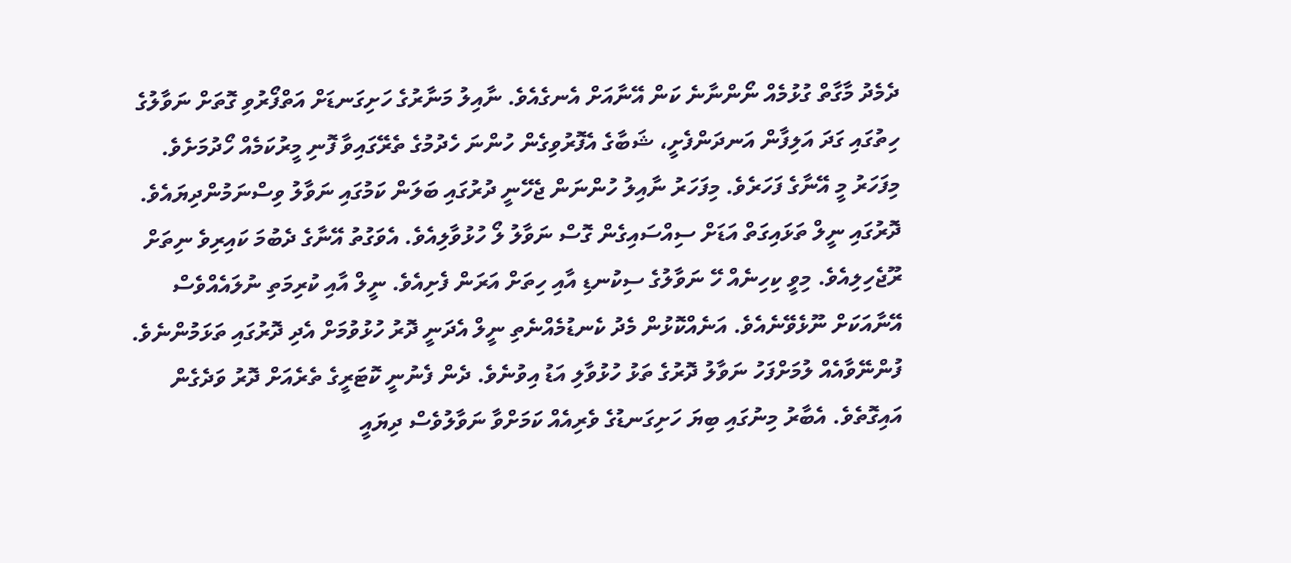ދެމެދު މާގާތް ގުޅުމެއް ނޯންނާނެ ކަން އޭނާއަށް އެނގެއެވެ. ނާއިލު މަނާރުގެ ހަށިގަނޑަށް އަތްފޯރުވި ގޮތަށް ނަވާލުގެ ހިތުގައި ގަދަ އަލިފާން އަނދަންފެށީ، ޝަބާގެ އެފޮރުވިގެން ހުންނަ ހެދުމުގެ ތެރޭގައިވާ ފޮނި މީރުކަމެއް ހޯދުމަށެވެ. މިފަހަރު މީ އޭނާގެ ފަހަރެވެ. މިފަހަރު ނާއިލު ހުންނަން ޖެހޭނީ ދުރުގައި ބަލަން ކަމުގައި ނަވާލު ވިސްނަމުންދިޔައެވެ.
ދޮރުގައި ނީލް ތަޅައިގަތް އަޑަށް ސިއްސައިގެން ގޮސް ނަވާލު ލޯ ހުޅުވާލިއެވެ. އެވަގުތު އޭނާގެ ދެބުމަ ކައިރިވެ ނިތަށް ރޫޖެހިލިއެވެ. މިވީ ކިހިނެއް ހޭ ނަވާލުގެ ސިކުނޑި އާއި ހިތަށް އަރަން ފެށިއެވެ. ނީލް އާއި ކުރިމަތި ނުލައެއްވެސް އޭނާއަކަށް ނޫޅެވޭނެއެވެ. އަނެއްކޮޅުން މެދު ކެނޑުމެއްނެތި ނީލް އެދަނީ ދޮރު ހުޅުވުމަށް އެދި ދޮރުގައި ތަޅަމުންނެވެ. ފުންނޭވާއެއް ލުމަށްފަހު ނަވާލު ދޮރުގެ ތަޅު ހުޅުވާލި އަޑު އިވުނެވެ. ދެން ފެނުނީ ކޮޓަރީގެ ތެރެއަށް ދޮރު ވަދެގެން އައިގޮތެވެ. އެބާރު މިނުގައި ބިޔަ ހަށިގަނޑުގެ ވެރިއެއް ކަމަށްވާ ނަވާލުވެސް ދިޔައީ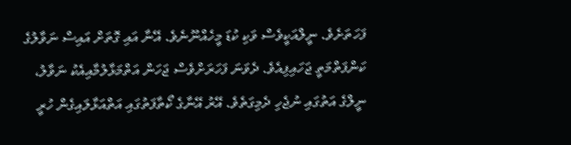ފަހަތަށެވެ. ނީލްއަކީވެސް ވަކި ކުޑަ މީހެއްނޫނެވެ. އޭނާ އައި ގޮތަށް އައިސް ނަވާލުގެ ކަންފަތްމަތީ ޖަހައިފިއެވެ. ދެވަނަ ފަހަރަށްވެސް ޖަހަން އަތްމަޅާލުމާއިއެކު ނަވާލު، ނީލްގެ އަތުގައި ނުޖެހި ދެމިގަތެވެ. އޭރު އޭނާގެ ކޯތާފަތުގައި އަތްއަޅާލައިގެން ހުރީ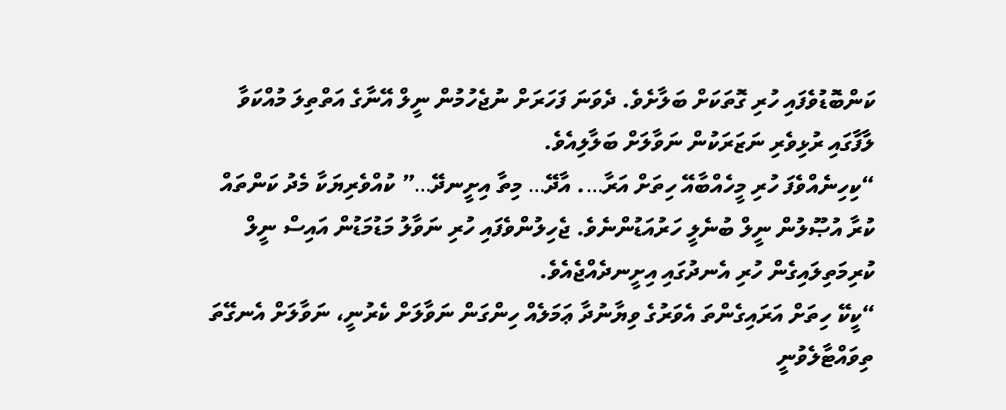ކަންބޮޑުވެފައި ހުރި ގޮތަކަށް ބަލާށެވެ. ދެވަނަ ފަހަރަށް ނުޖެހުމުން ނީލް އޭނާގެ އަތްތިލަ މުއްކަވާ ލާފާގައި ރުޅިވެރި ނަޒަރަކުން ނަވާލަށް ބަލާލިއެވެ.
“ކިހިނެއްވެފަ ހުރި މީހެއްބާއޭ ހިތަށް އަރާ…. އާދޭ… މިތާ އިށީނދޭ…” ކުއްވެރިޔަކާ މެދު ކަންތައް ކުރާ އުޞޫލުން ނީލް ބުނެލީ ހަރުއަޑުންނެވެ. ޖެހިލުންވެފައި ހުރި ނަވާލު މަޑުމަޑުން އައިސް ނީލް ކުރިމަތިލައިގެން ހުރި އެނދުގައި އިށީނދެއްޖެއެވެ.
“ކީކޭ ހިތަށް އަރައިގެންތަ އެވަރުގެ ވިޔާނުދާ ޢަމަލެއް ހިންގަން ނަވާލަށް ކެރުނީ، ނަވާލަށް އެނގޭތަ ތިވައްޓާލެވުނީ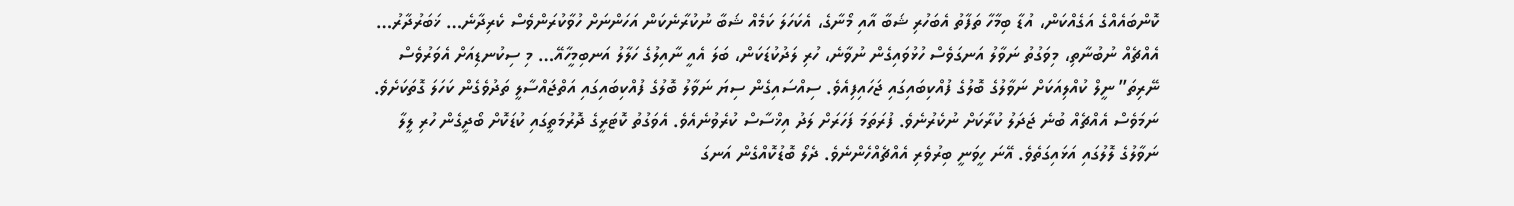ކޮންބައެއްގެ އަގެއްކަން، އުޑާ ބިމާހާ ތަފާތު އެބަހުރި ޝަބާ އާއި މޯނާގެ، އެކަހަލަ ކަމެއް ޝަބާ ނުކުރާނެކަން އަހަންނަށް ހުވާކުރަންވެސް ކެރިދާނެ… ޚަބަރުދާރު… އެއްޗެއް ނުބުނާތި، މިވަގުތު ނަވާލު އަނގަވެސް ހުޅުވައިގެން ނުވާނެ، ހުރި ލަދުކުޑަކަން، ބަލަ އެއީ ނާއިލުގެ ހަލާލު އަނބިމީހާއޭ… މި ސިކުނޑިއަށް އެވަރުވެސް ނޭރިތަ” ނީލް ކުއްލިއަކަށް ނަވާލުގެ ބޮލުގެ ފުއްކިބައިގައި ޖަހައިފިއެވެ. ސިއްސައިގެން ސިޔަ ނަވާލު ބޮލުގެ ފުއްކިބައިގައި އަތްޖައްސާލީ ތަދުވެގެން ކަހަލަ ގޮތަކަށެވެ. ނަމަވެސް އެއްޗެއް ބުނެ ޖަދަލު ކުރާކަށް ނުކެރުނެވެ. ފުރަތަމަ ފަހަރަށް ލަދު އިޚްސާސް ކުރެވުނެއެވެ. އެވަގުތު ކޮޓަރީގެ ދޮރުމަތީގައި ކުޑަކޮށް ބޯދީގެން ހުރި ލީލާ ނަވާލުގެ ލޮލުގައި އަޅައިގަތެވެ. އޭނަ ހީވަނީ ބިރުވެރި އެއްޗެއްހެންނެވެ. ދެލޯ ބޮޑުކޮއްގެން އަނގަ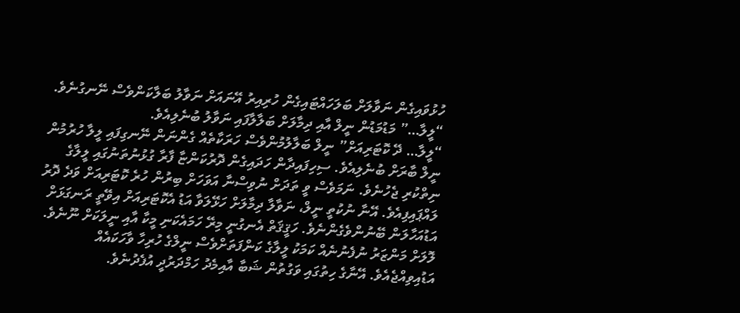ހުޅުވައިގެން ނަވާލަށް ބަލަހައްޓައިގެން ހުރިއިރު އޭނައަށް ނަވާލު ބަލާކަންވެސް ނޭނގުނެވެ.
“ލީލާ…” މަޑުމަޑުން ނީލް އާއި ދިމާލަށް ބަލާލާފައި ނަވާލު ބުނެލިއެވެ.
“ލީލާ… ދޭ ކޮޓަރިއަށް” ނީލް ބަލާލުމުންވެސް ހަރަކާތެއް ގެންނަން ނޭނގިފައި ލީލާ ހުރުމުން ނީލް ބާރަށް ބުނެލިއެވެ. ސިހިފައިދާން ހަދައިގެން ދޮރުކަންޏާ ފާރާ ގުޅުނުތަނުގައި ލީލާގެ ނިތްކުރި ޖެހުނެވެ. ނަމަވެސް ވީ ތަދަށް ނުވިސްނާ އަވަހަށް ބިރުން ހުރެ ކޮޓަރިއަށް ވަދެ ދޮރު ލައްޕައިފިއެވެ. އޭނާ ނުކުތީ ނީލް، ނަވާލާ ދިމާލަށް ހަޅޭލަވާ އަޑު އެކޮޓަރިއަށް އިވޭތީ ރަނގަޅަށް އަޑުއަހާލަން ބޭނުންވެގެންނެވެ. ހަޤީޤަތް އެނގުނީ މިރޭ ހަމައެކަނި މީކާ އާއި ނީލަކަށް ނޫނެވެ. ލޮލަށް މަންޒަރު ނުފެނުނެއް ކަމަކު ލީލާގެ ކަންފަތަށްވެސް ނީލްގެ ހުރިހާ ވާހަކައެއް އަޑުއިވިއްޖެއެވެ. އޭނާގެ ހިތުގައި ވަގުތުން ޝަބާ އާއިމެދު ހަމްދަރުދީ އުފެދުނެވެ.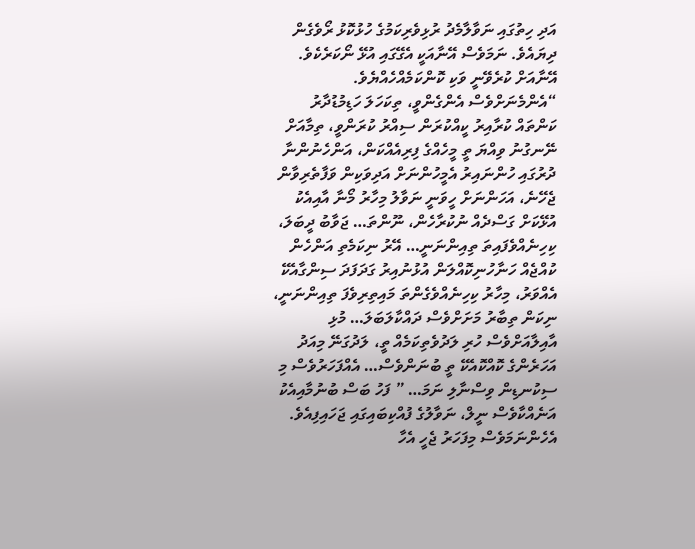އަދި ހިތުގައި ނަވާލާމެދު ރުޅިވެރިކަމުގެ ހުޅުކޮޅު ރޯވެގެން ދިޔައެވެ. ނަމަވެސް އޭނާއަކީ އެގޭގައި އުޅޭ ނޯކަރެކެވެ. އޭނާއަށް ކުރެވޭނީ ވަކި ކޮންކަމެއްހެއްޔެވެ.
“އެންމެނަށްވެސް އެންގެންވީ، ތިކަހަލަ ހަޑިމުޑުދާރު ކަންތައް ކުރާއިރު ކީއްކުރަން ސިއްރު ކުރަންވީ، ތިމާއަށް ނޭނގުނު ވިއްޔަ ތީ މީހެއްގެ ފިރިއެއްކަން، އަންހެނުންނާ ދުރުގައި ހުންނައިރު އެމީހުންނަށް އަދިވަކިން ވަފާތެރިވާން ޖެހޭނެ، އަހަންނަށް ހީވަނީ ނަވާލު މިހާރު މޯނާ އާއިއެކު އުޅޭކަށް ގަސްދެއް ނުކުރާހެން، ނޫންތަ… ޖަވާބު ދީބަލަ، ކިހިނެއްވެފައިތަ ތިއިންނަނީ… އޭރު ނިކަމެތި އަންހެން ކުއްޖެއް ހަނާހުނިކޮއްލަން އުޅުނުއިރު ގަދަފަދަ ސިންގާއެކޭ އެއްވަރު، މިހާރު ކިހިނެއްވެގެންތަ މައިތިރިވެފަ ތިއިންނަނީ، ނިކަން ތިބާރު މަށަށްވެސް ދައްކާލަބަލަ… މުޅި އާއިލާއަށްވެސް ހުރި ލަދުވެތިކަމެއް ތީ، ލަދުގަނޭ މިއަދު އަހަރެންގެ ކޮއްކޮއެކޭ ތީ ބުނަންވެސް… އެއްފަހަރުވެސް މި ސިކުނޑިން ވިސްނާލި ނަމަ… ” ފަހު ބަސް ބުނުމާއިއެކު އަނެއްކާވެސް ނީލް، ނަވާލުގެ ފުއްކިބައިގައި ޖަހައިފިއެވެ. އެހެންނަމަވެސް މިފަހަރު ޖެހީ އެހާ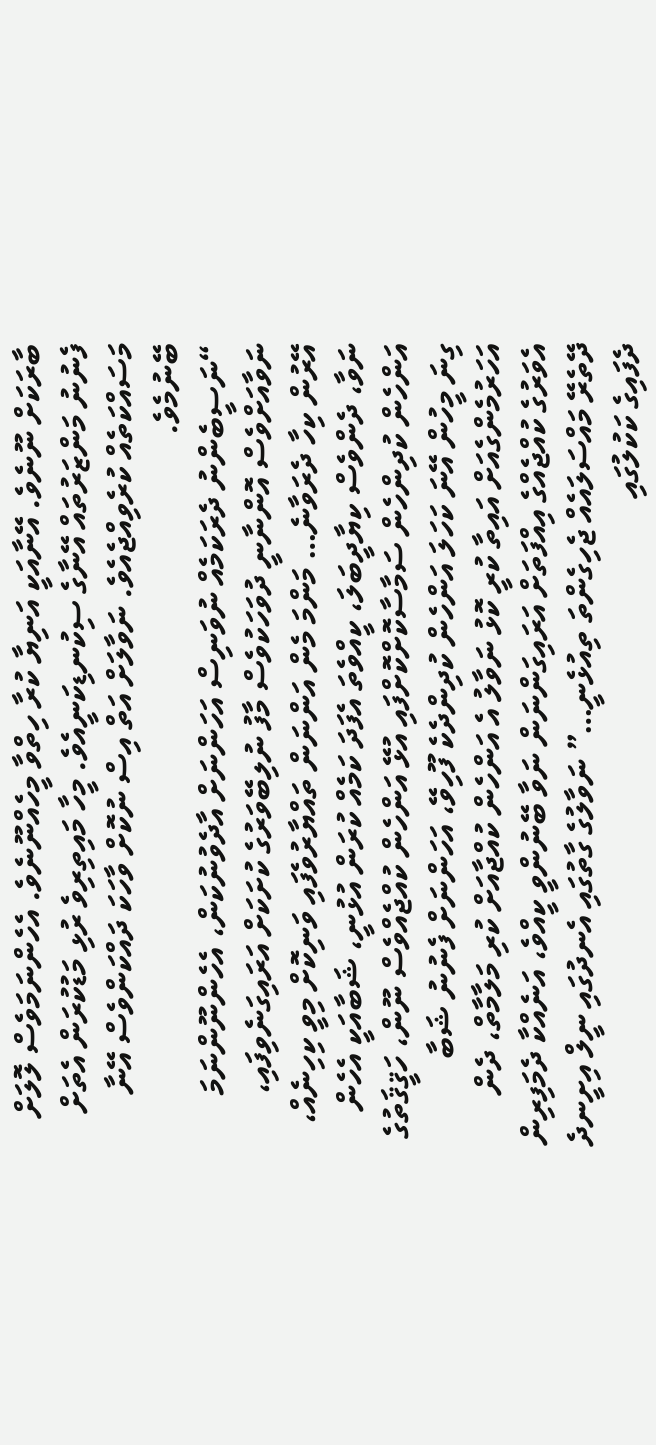ބާރަކަށް ނޫނެވެ. އޭނާއަކީ އަނިޔާ ކުރާ ހިތްވާ މީހެއްނޫނެވެ. އެހެންނަމަވެސް ލޮލަށް ފެނުނު މަންޒަރުތައް އޭނާގެ ސިކުނޑިކަނީއެވެ. މީހާ މައިތިރިވެ ރުޅި މަޑުކުރަން އެތަށް މަސައްކަތެއް ކުރެވިއްޖެއެވެ. ނަވާލަށް އަތް އިސް ނުކޮށް ވާހަކަ ދައްކަންވެސް އޭނާ ބޭނުމެވެ.
“ނަސީބެންނު ދެރަކަމެއް ނުވަނިސް އަހަންނަށް އާދެވުނުކަން، އެހެންނޫންނަމަ ނަވާއަށްވެސް އޮންނާނީ ދުވަހަކުވެސް މާފު ނުލިބޭވަރުގެ ކުށަކަށް އަރައިގަނެވިފައި، އޭރުން ކިހާ ދެރަވާނެ… މަންމަ މެން އަންނަން ތައްޔާރުވެފައި ވަނިކޮށް މިވީ ކިހިނެއް، ނަވާ، ދެންވެސް ކިޔާދީބަލަ، ކީއްވެތަ އެފަދަ ކަމެއް ކުރަން އުޅުނީ، ޝަބާއަކީ އެހެން އަންހެން ކުދިންހެން ސަމާސާކޮށްކޮށްފައި އުޅޭ އަންހެން ކުއްޖެއްވެސް ނޫން، ހަޤީޤަތުގެ ގިނަ މީހުން އޭނަ ކަހަލަ އަންހެން ކުދިންދެކެ ފޫހިވޭ، އަހަންނަށް ފެނުނު ޝަބާ އަހަރުމެންގެއަށް އައިތާ ކުރީ ކޮޅު ނަވާލު އެ އަންހެން ކުއްޖާއަށް ކުރި މަލާމާތް، ދެން އެވަރުގެ ކުއްޖެއްގެ އިއްފަތަށް އަރައިގަންނަން ނަވާ ބޭނުންވީ ކީއްވެ، އަނެއްކާ ދެމަފިރިން ދޭތެރޭ މައްސަލައެއް ޖެހިގެންތަ ތިއުޅެނީ…” ނަވާލުގެ ގާތުގައި އެނދުގައި ނީލް އިށީނދެ ދެފައިގެ ކަކުލުގައި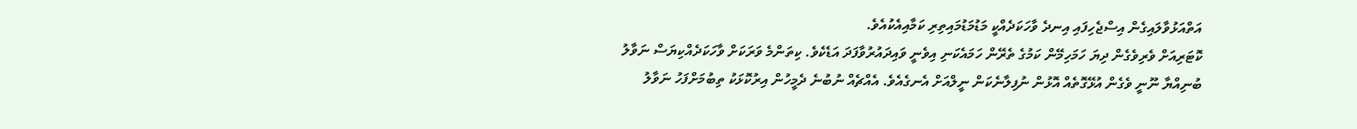އަތްއަޅުވާލައިގެން އިސްޖެހިފައި އިނދެ ވާހަކަދެއްކީ މަޑުމަޑުމައިތިރި ކަމާއިއެކުއެވެ.
ކޮޓަރިއަށް ވެރިވެގެން ދިޔަ ހަމަހިމޭން ކަމުގެ ތެރޭން ހަމައެކަނި އިވެނީ ވައިދައުރުވާފަދަ އަޑެކެވެ. ކިތަންމެ ވަރަކަށް ވާހަކަދެއްކިޔަސް ނަވާލު ބުނިއްޔާ ނޫނީ ވެގެން އުޅޭގޮތެއް އޮޅުން ނުފިލާނެކަން ނީލްއަށް އެނގެއެވެ. އެއްޗެއް ނުބުނެ ދެމީހުން އިރުކޮޅަކު ތިބުމަށްފަހު ނަވާލު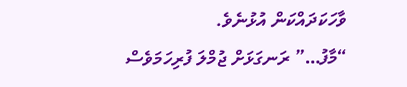ވާހަކަދައްކަން އުޅުނެވެ.
“މާފު…” ރަނގަޅަށް ޖުމްލަ ފުރިހަމަވެސް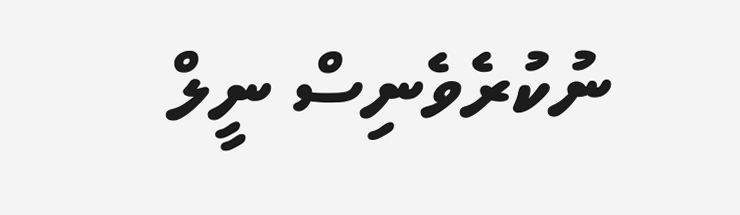ނުކުރެވެނިސް ނީލް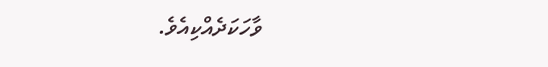ވާހަކަދެއްކިއެވެ.